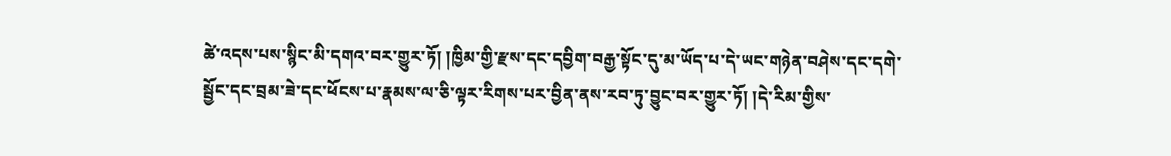ཚེ་འདས་པས་སྙིང་མི་དགའ་བར་གྱུར་ཏོ། །ཁྱིམ་གྱི་རྫས་དང་དབྱིག་བརྒྱ་སྟོང་དུ་མ་ཡོད་པ་དེ་ཡང་གཉེན་བཤེས་དང་དགེ་སྦྱོང་དང་བྲམ་ཟེ་དང་ཕོངས་པ་རྣམས་ལ་ཅི་ལྟར་རིགས་པར་བྱིན་ནས་རབ་ཏུ་བྱུང་བར་གྱུར་ཏོ། །དེ་རིམ་གྱིས་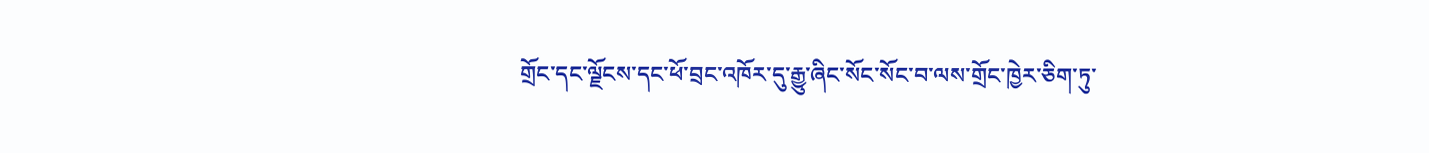གྲོང་དང་ལྗོངས་དང་ཕོ་བྲང་འཁོར་དུ་རྒྱུ་ཞིང་སོང་སོང་བ་ལས་གྲོང་ཁྱེར་ཅིག་ཏུ་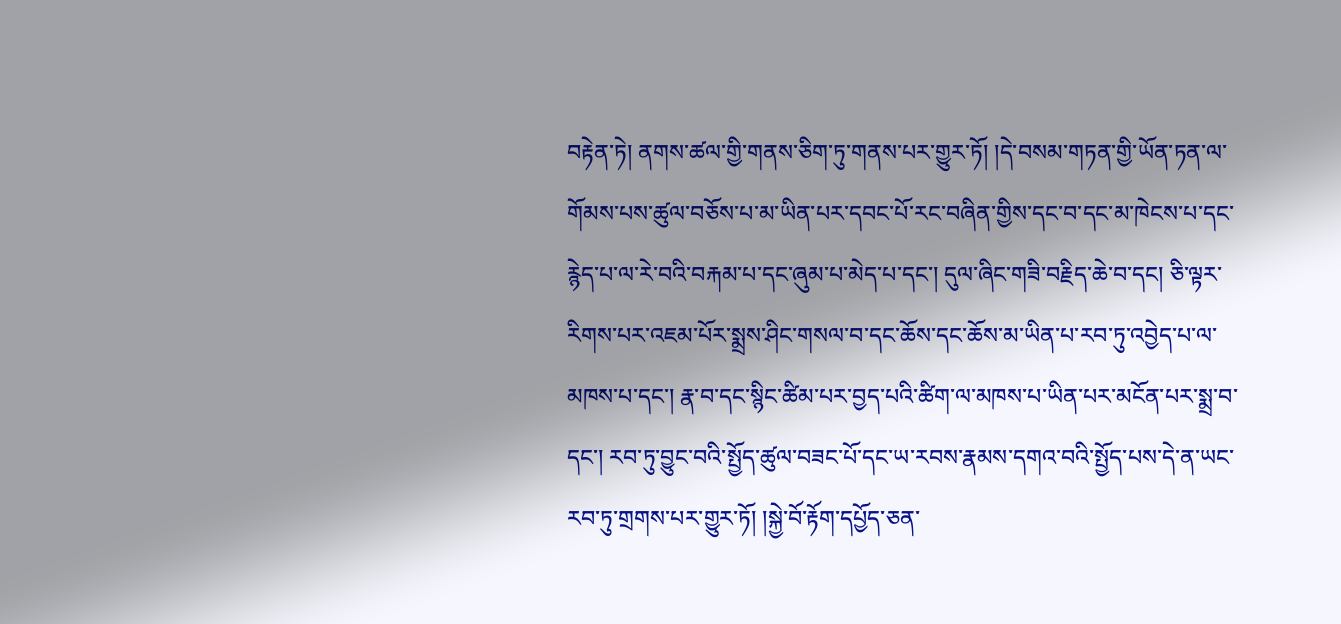བརྟེན་ཏེ། ནགས་ཚལ་གྱི་གནས་ཅིག་ཏུ་གནས་པར་གྱུར་ཏོ། །དེ་བསམ་གཏན་གྱི་ཡོན་ཏན་ལ་གོམས་པས་ཚུལ་བཅོས་པ་མ་ཡིན་པར་དབང་པོ་རང་བཞིན་གྱིས་དང་བ་དང་མ་ཁེངས་པ་དང་རྙེད་པ་ལ་རེ་བའི་བརྐམ་པ་དང་ཞུམ་པ་མེད་པ་དང་། དུལ་ཞིང་གཟི་བརྗིད་ཆེ་བ་དང། ཅི་ལྟར་རིགས་པར་འཇམ་པོར་སྨྲས་ཤིང་གསལ་བ་དང་ཆོས་དང་ཆོས་མ་ཡིན་པ་རབ་ཏུ་འབྱེད་པ་ལ་མཁས་པ་དང་། རྣ་བ་དང་སྙིང་ཚིམ་པར་བྱད་པའི་ཚིག་ལ་མཁས་པ་ཡིན་པར་མངོན་པར་སྨྲ་བ་དང་། རབ་ཏུ་བྱུང་བའི་སྤྱོད་ཚུལ་བཟང་པོ་དང་ཡ་རབས་རྣམས་དགའ་བའི་སྤྱོད་པས་དེ་ན་ཡང་རབ་ཏུ་གྲགས་པར་གྱུར་ཏོ། །སྐྱེ་བོ་རྟོག་དཔྱོད་ཅན་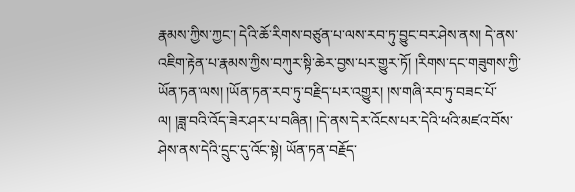རྣམས་ཀྱིས་ཀྱང་། དེའི་ཆོ་རིགས་བཙུན་པ་ལས་རབ་ཏུ་བྱུང་བར་ཤེས་ནས། དེ་ནས་འཇིག་རྟེན་པ་རྣམས་ཀྱིས་བཀུར་སྟི་ཆེར་བྱས་པར་གྱུར་ཏོ། །རིགས་དང་གཟུགས་ཀྱི་ཡོན་ཏན་ལས། །ཡོན་ཏན་རབ་ཏུ་བརྗིད་པར་འགྱུར། །ས་གཞི་རབ་ཏུ་བཟང་པོ་ལ། །ཟླ་བའི་འོད་ཟེར་ཤར་པ་བཞིན། །དེ་ནས་དེར་འོངས་པར་དེའི་ཕའི་མཛའ་བོས་ཤེས་ནས་དེའི་དྲུང་དུ་འོང་སྟེ། ཡོན་ཏན་བརྗོད་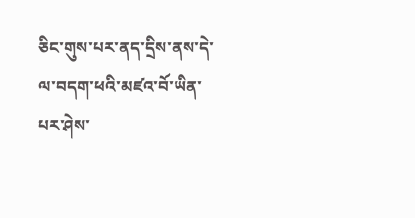ཅིང་གུས་པར་ནད་དྲིས་ནས་དེ་ལ་བདག་ཕའི་མཛའ་བོ་ཡིན་པར་ཤེས་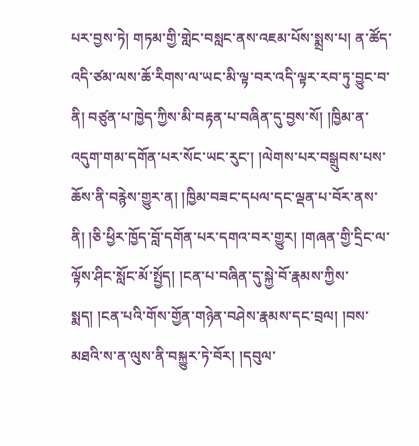པར་བྱས་ཏེ། གཏམ་གྱི་གླེང་བསླང་ནས་འཇམ་པོས་སྨྲས་པ། ན་ཚོད་འདི་ཙམ་ལས་ཆོ་རིགས་ལ་ཡང་མི་ལྟ་བར་འདི་ལྟར་རབ་ཏུ་བྱུང་བ་ནི། བཙུན་པ་ཁྱེད་ཀྱིས་མི་བརྟན་པ་བཞིན་དུ་བྱས་སོ། །ཁྱིམ་ན་འདུག་གམ་དགོན་པར་སོང་ཡང་རུང་། །ལེགས་པར་བསྒྲུབས་པས་ཆོས་ནི་བརྙེས་གྱུར་ན། །ཁྱིམ་བཟང་དཔལ་དང་ལྡན་པ་བོར་ནས་ནི། །ཅི་ཕྱིར་ཁྱོད་བློ་དགོན་པར་དགའ་བར་གྱུར། །གཞན་གྱི་དྲིང་ལ་ལྟོས་ཤིང་སློང་མོ་སྤྱོད། །ངན་པ་བཞིན་དུ་སྐྱེ་བོ་རྣམས་ཀྱིས་སྨད། །ངན་པའི་གོས་གྱོན་གཉེན་བཤེས་རྣམས་དང་བྲལ། །བས་མཐའི་ས་ན་ལུས་ནི་བསྐྱུར་ཏེ་བོར། །དབུལ་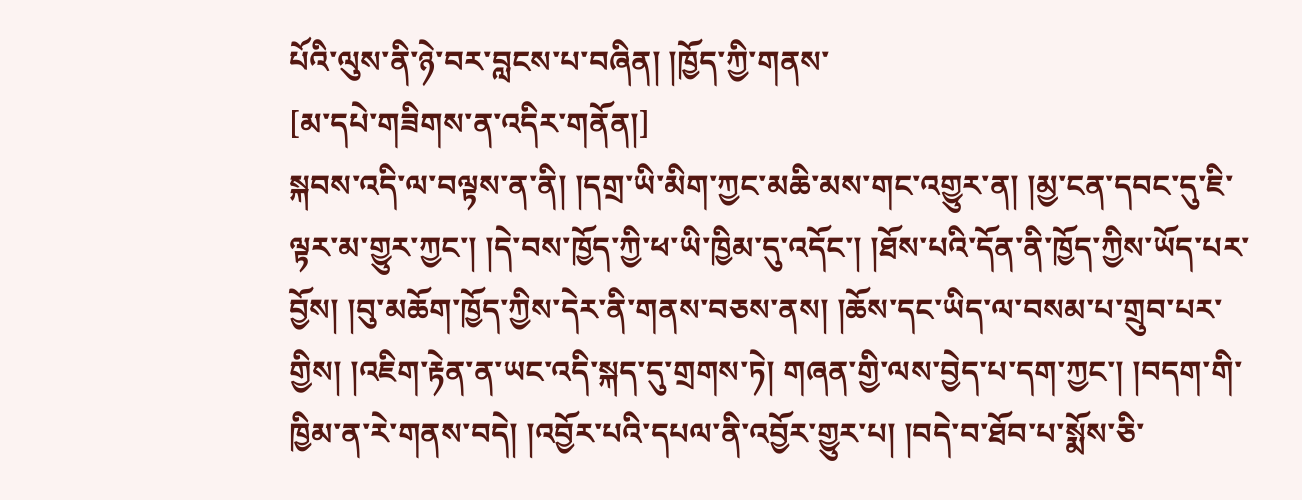པོའི་ལུས་ནི་ཉེ་བར་བླངས་པ་བཞིན། །ཁྱོད་ཀྱི་གནས་
[མ་དཔེ་གཟིགས་ན་འདིར་གནོན།]
སྐབས་འདི་ལ་བལྟས་ན་ནི། །དགྲ་ཡི་མིག་ཀྱང་མཆི་མས་གང་འགྱུར་ན། །མྱ་ངན་དབང་དུ་ཇི་ལྟར་མ་གྱུར་ཀྱང་། །དེ་བས་ཁྱོད་ཀྱི་ཕ་ཡི་ཁྱིམ་དུ་འདོང་། །ཐོས་པའི་དོན་ནི་ཁྱོད་ཀྱིས་ཡོད་པར་བྱོས། །བུ་མཆོག་ཁྱོད་ཀྱིས་དེར་ནི་གནས་བཅས་ནས། །ཆོས་དང་ཡིད་ལ་བསམ་པ་གྲུབ་པར་གྱིས། །འཇིག་རྟེན་ན་ཡང་འདི་སྐད་དུ་གྲགས་ཏེ། གཞན་གྱི་ལས་བྱེད་པ་དག་ཀྱང་། །བདག་གི་ཁྱིམ་ན་རེ་གནས་བདེ། །འབྱོར་པའི་དཔལ་ནི་འབྱོར་གྱུར་པ། །བདེ་བ་ཐོབ་པ་སྨོས་ཅི་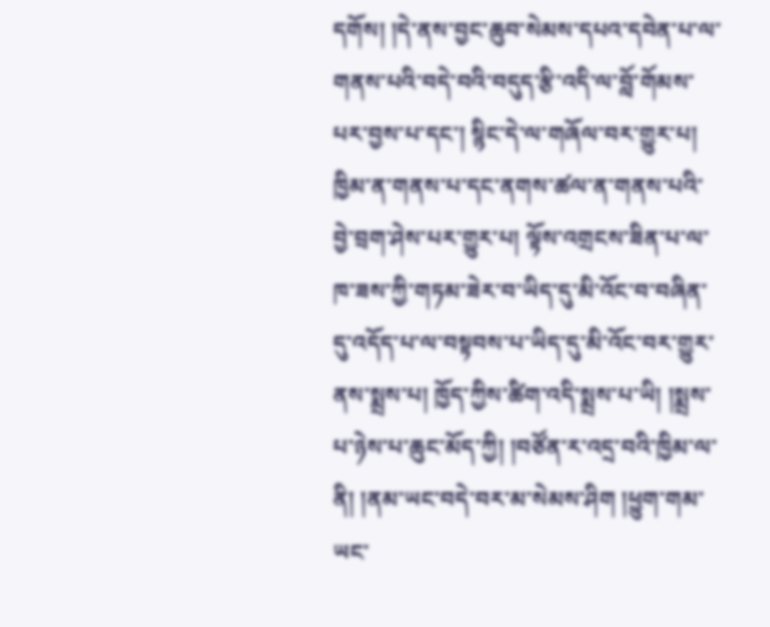དགོས། །དེ་ནས་བྱང་ཆུབ་སེམས་དཔའ་དབེན་པ་ལ་གནས་པའི་བདེ་བའི་བདུད་རྩི་འདི་ལ་བློ་གོམས་པར་བྱས་པ་དང་། སྙིང་དེ་ལ་གཞོལ་བར་གྱུར་པ། ཁྱིམ་ན་གནས་པ་དང་ནགས་ཚལ་ན་གནས་པའི་བྱེ་བྲག་ཤེས་པར་གྱུར་པ། ལྟོས་འགྲངས་ཟིན་པ་ལ་ཁ་ཟས་ཀྱི་གཏམ་ཟེར་བ་ཡིད་དུ་མི་འོང་བ་བཞིན་དུ་འདོད་པ་ལ་བསྟབས་པ་ཡིད་དུ་མི་འོང་བར་གྱུར་ནས་སྨྲས་པ། ཁྱོད་ཀྱིས་ཚིག་འདི་སྨྲས་པ་ཡི། །སྨྲས་པ་ཉེས་པ་ཆུང་མོད་ཀྱི། །བཙོན་ར་འདྲ་བའི་ཁྱིམ་ལ་ནི། །ནམ་ཡང་བདེ་བར་མ་སེམས་ཤིག །ཕྱུག་གམ་ཡང་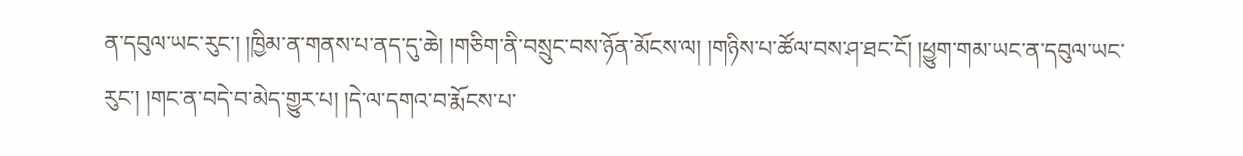ན་དབུལ་ཡང་རུང་། །ཁྱིམ་ན་གནས་པ་ནད་དུ་ཆེ། །གཅིག་ནི་བསྲུང་བས་ཉོན་མོངས་ལ། །གཉིས་པ་ཚོལ་བས་ཤ་ཐང་ངོ། །ཕྱུག་གམ་ཡང་ན་དབུལ་ཡང་རུང་། །གང་ན་བདེ་བ་མེད་གྱུར་པ། །དེ་ལ་དགའ་བ་རྨོངས་པ་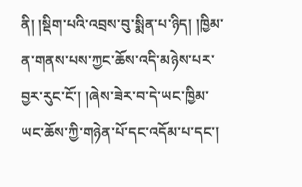ནི། །སྡིག་པའི་འབྲས་བུ་སྨིན་པ་ཉིད། །ཁྱིམ་ན་གནས་པས་ཀྱང་ཆོས་འདི་མཉེས་པར་བྱར་རུང་ངོ་། །ཞེས་ཟེར་བ་དེ་ཡང་ཁྱིམ་ཡང་ཆོས་ཀྱི་གཉེན་པོ་དང་འདོམ་པ་དང་།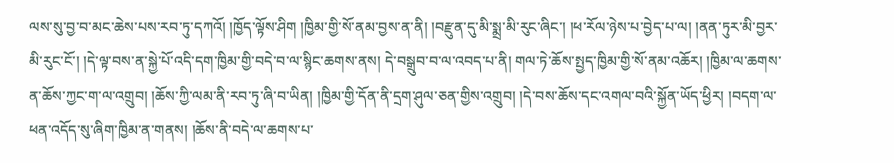ལས་སུ་བྱ་བ་མང་ཆེས་པས་རབ་ཏུ་དཀའོ། །ཁྱོད་ལྟོས་ཤིག །ཁྱིམ་གྱི་སོ་ནམ་བྱས་ན་ནི། །བརྫུན་དུ་མི་སྨྲ་མི་རུང་ཞིང་། །ཕ་རོལ་ཉེས་པ་བྱེད་པ་ལ། །ནན་ཏུར་མི་བྱར་མི་རུང་ངོ་། །དེ་ལྟ་བས་ན་སྐྱེ་པོ་འདི་དག་ཁྱིམ་གྱི་བདེ་བ་ལ་སྙིང་ཆགས་ནས། དེ་བསྒྲུབ་བ་ལ་འབད་པ་ནི། གལ་ཏེ་ཆོས་སྤྱད་ཁྱིམ་གྱི་སོ་ནམ་འཆོར། །ཁྱིམ་ལ་ཆགས་ན་ཆོས་ཀྱང་ག་ལ་འགྲུབ། །ཆོས་ཀྱི་ལམ་ནི་རབ་ཏུ་ཞི་བ་ཡིན། །ཁྱིམ་གྱི་དོན་ནི་དྲག་ཤུལ་ཅན་གྱིས་འགྲུབ། །དེ་བས་ཆོས་དང་འགལ་བའི་སྐྱོན་ཡོད་ཕྱིར། །བདག་ལ་ཕན་འདོད་སུ་ཞིག་ཁྱིམ་ན་གནས། །ཆོས་ནི་བདེ་ལ་ཆགས་པ་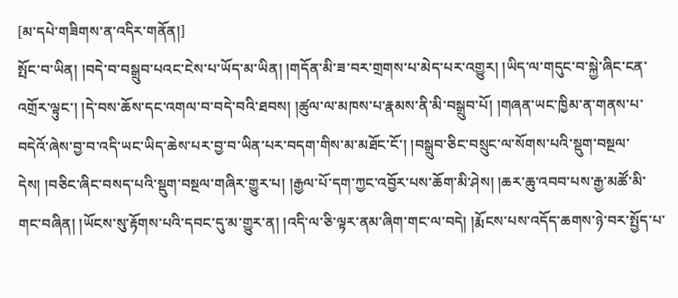[མ་དཔེ་གཟིགས་ན་འདིར་གནོན།]
སྤོང་བ་ཡིན། །བདེ་བ་བསྒྲུབ་པའང་ངེས་པ་ཡོད་མ་ཡིན། །གདོན་མི་ཟ་བར་གྲགས་པ་མེད་པར་འགྱུར། །ཡིད་ལ་གདུང་བ་སྐྱེ་ཞིང་ངན་འགྲོར་ལྟུང་། །དེ་བས་ཆོས་དང་འགལ་བ་བདེ་བའི་ཐབས། །ཚུལ་ལ་མཁས་པ་རྣམས་ནི་མི་བསྒྲུབ་པོ། །གཞན་ཡང་ཁྱིམ་ན་གནས་པ་བདེའོ་ཞེས་བྱ་བ་འདི་ཡང་ཡིད་ཆེས་པར་བྱ་བ་ཡིན་པར་བདག་གིས་མ་མཐོང་ངོ་། །བསྒྲུབ་ཅིང་བསྲུང་ལ་སོགས་པའི་སྡུག་བསྔལ་དེས། །བཅིང་ཞིང་བསད་པའི་སྡུག་བསྔལ་གཞིར་གྱུར་པ། །རྒྱལ་པོ་དག་ཀྱང་འབྱོར་པས་ཆོག་མི་ཤེས། །ཆར་ཆུ་འབབ་པས་རྒྱ་མཚོ་མི་གང་བཞིན། །ཡོངས་སུ་རྟོགས་པའི་དབང་དུ་མ་གྱུར་ན། །འདི་ལ་ཅི་ལྟར་ནམ་ཞིག་གང་ལ་བདེ། །རྨོངས་པས་འདོད་ཆགས་ཉེ་བར་སྤྱོད་པ་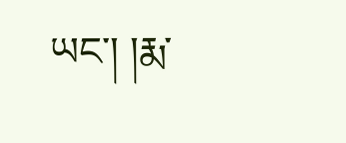ཡང་། །རྨ་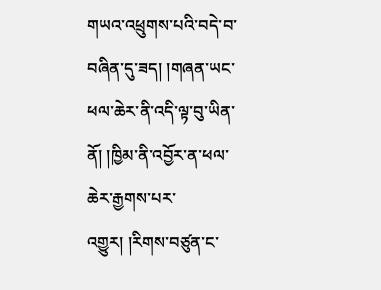གཡའ་འཕྲུགས་པའི་བདེ་བ་བཞིན་དུ་ཟད། །གཞན་ཡང་ཕལ་ཆེར་ནི་འདི་ལྟ་བུ་ཡིན་ནོ། །ཁྱིམ་ནི་འབྱོར་ན་ཕལ་ཆེར་རྒྱགས་པར་འགྱུར། །རིགས་བཙུན་ང་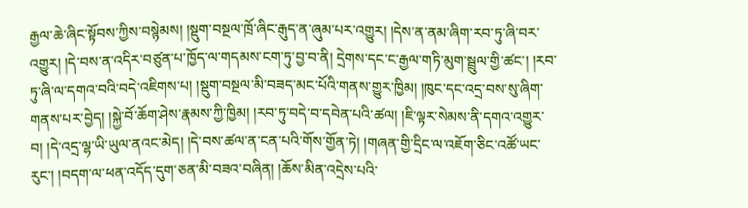རྒྱལ་ཆེ་ཞིང་སྟོབས་ཀྱིས་བསྙེམས། །སྡུག་བསྔལ་ཁྲོ་ཞིང་རྒུད་ན་ཞུམ་པར་འགྱུར། །དེས་ན་ནམ་ཞིག་རབ་ཏུ་ཞི་བར་འགྱུར། །དེ་བས་ན་འདིར་བཙུན་པ་ཁྱོད་ལ་གདམས་ངག་ཏུ་བྱ་བ་ནི། དྲེགས་དང་ང་རྒྱལ་གཏི་མུག་སྦྲུལ་གྱི་ཚང་། །རབ་ཏུ་ཞི་ལ་དགའ་བའི་བདེ་འཇིགས་པ། །སྡུག་བསྔལ་མི་བཟད་མང་པོའི་གནས་གྱུར་ཁྱིམ། །ཁུང་དང་འདྲ་བས་སུ་ཞིག་གནས་པར་བྱེད། །སྐྱེ་བོ་ཆོག་ཤེས་རྣམས་ཀྱི་ཁྱིམ། །རབ་ཏུ་བདེ་བ་དབེན་པའི་ཚལ། །ཇི་ལྟར་སེམས་ནི་དགའ་འགྱུར་བ། །དེ་འདྲ་ལྷ་ཡི་ཡུལ་ནའང་མེད། །དེ་བས་ཚལ་ན་ངན་པའི་གོས་གྱོན་ཏེ། །གཞན་གྱི་དྲིང་ལ་འཇོག་ཅིང་འཚོ་ཡང་རུང་། །བདག་ལ་ཕན་འདོད་དུག་ཅན་མི་བཟའ་བཞིན། །ཆོས་མིན་འདྲེས་པའི་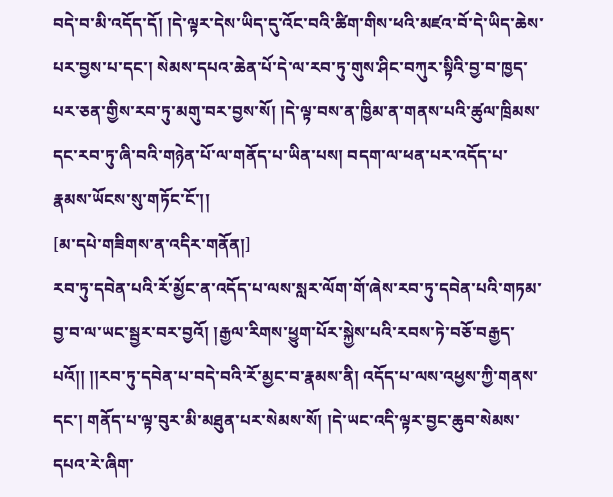བདེ་བ་མི་འདོད་དོ། །དེ་ལྟར་དེས་ཡིད་དུ་འོང་བའི་ཚིག་གིས་ཕའི་མཛའ་བོ་དེ་ཡིད་ཆེས་པར་བྱས་པ་དང་། སེམས་དཔའ་ཆེན་པོ་དེ་ལ་རབ་ཏུ་གུས་ཤིང་བཀུར་སྟིའི་བྱ་བ་ཁྱད་པར་ཅན་གྱིས་རབ་ཏུ་མགུ་བར་བྱས་སོ། །དེ་ལྟ་བས་ན་ཁྱིམ་ན་གནས་པའི་ཚུལ་ཁྲིམས་དང་རབ་ཏུ་ཞི་བའི་གཉེན་པོ་ལ་གནོད་པ་ཡིན་པས། བདག་ལ་ཕན་པར་འདོད་པ་རྣམས་ཡོངས་སུ་གཏོང་ངོ་།།
[མ་དཔེ་གཟིགས་ན་འདིར་གནོན།]
རབ་ཏུ་དབེན་པའི་རོ་མྱོང་ན་འདོད་པ་ལས་སླར་ལོག་གོ་ཞེས་རབ་ཏུ་དབེན་པའི་གཏམ་བྱ་བ་ལ་ཡང་སྦྱར་བར་བྱའོ། །རྒྱལ་རིགས་ཕྱུག་པོར་སྐྱེས་པའི་རབས་ཏེ་བཅོ་བརྒྱད་པའོ།། །།རབ་ཏུ་དབེན་པ་བདེ་བའི་རོ་མྱང་བ་རྣམས་ནི། འདོད་པ་ལས་འཕྱས་ཀྱི་གནས་དང་། གནོད་པ་ལྟ་བུར་མི་མཐུན་པར་སེམས་སོ། །དེ་ཡང་འདི་ལྟར་བྱང་ཆུབ་སེམས་དཔའ་རེ་ཞིག་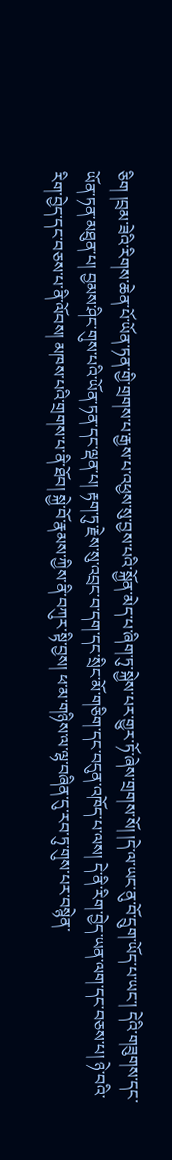ཅིག །བྲམ་ཟེའི་རིགས་ཆེན་པོ་ཡོན་ཏན་གྱི་གྲགས་པ་རྒྱས་པ་འཕྱས་སུ་བྱས་པའི་སྐྱོན་མེད་པ་ཞིག་ཏུ་སྐྱེས་པར་གྱུར་ཏོ་ཞེས་གྲགས་སོ། །དེ་ལ་ཡང་ནུ་བོ་དྲུག་ཡོད་པ་ཡང་། དེའི་གཟུགས་དང་ཡོན་ཏན་མཐུན་པ། བྱམས་ཤིང་གུས་པའི་ཡོན་ཏན་དང་ལྡན་པ། རྟག་ཏུ་རྗེས་སུ་འབྲང་བ་དག་དང་སྲིང་མོ་གཅིག་དང་བདུན་འཁོད་པ་ལས། དེ་ནི་རིག་བྱེད་ཡན་ལག་དང་བཅས་པ། ཉེ་བའི་རིག་བྱེད་དང་བཅས་པ་ནི་ལོབས། མཁས་པའི་གྲགས་པ་ནི་ཐོབ། སྐྱེ་བོ་རྣམས་ཀྱིས་ནི་བཀུར་སྟི་བྱས། ཕ་མ་གཉིས་ལ་ལྷ་བཞིན་དུ་རབ་ཏུ་གུས་པར་བསྙེན་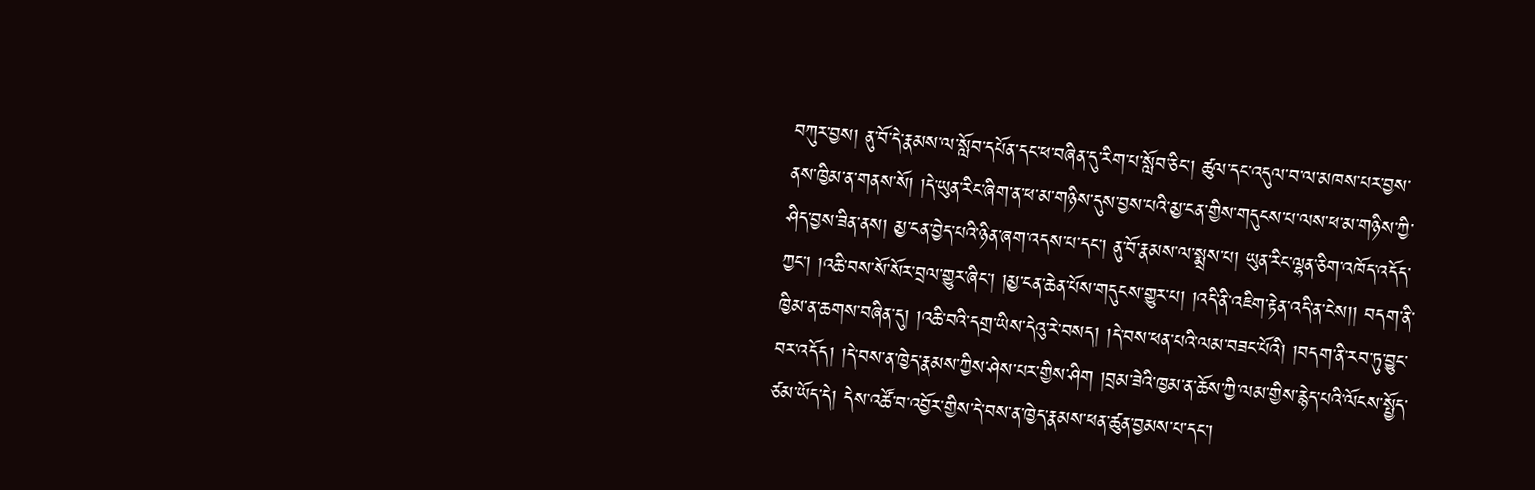བཀུར་བྱས། ནུ་བོ་དེ་རྣམས་ལ་སློབ་དཔོན་དང་ཕ་བཞིན་དུ་རིག་པ་སློབ་ཅིང་། ཚུལ་དང་འདུལ་བ་ལ་མཁས་པར་བྱས་ནས་ཁྱིམ་ན་གནས་སོ། །དེ་ཡུན་རིང་ཞིག་ན་ཕ་མ་གཉིས་དུས་བྱས་པའི་མྱ་ངན་གྱིས་གདུངས་པ་ལས་ཕ་མ་གཉིས་ཀྱི་ཤིད་བྱས་ཟིན་ནས། མྱ་ངན་བྱེད་པའི་ཉིན་ཞག་འདས་པ་དང་། ནུ་བོ་རྣམས་ལ་སྨྲས་པ། ཡུན་རིང་ལྷན་ཅིག་འཁོད་འདོད་ཀྱང་། །འཆི་བས་སོ་སོར་བྲལ་གྱུར་ཞིང་། །མྱ་ངན་ཆེན་པོས་གདུངས་གྱུར་པ། །འདི་ནི་འཇིག་རྟེན་འདི་ན་ངེས།། བདག་ནི་ཁྱིམ་ན་ཆགས་བཞིན་དུ། །འཆི་བའི་དགྲ་ཡིས་དེའུ་རེ་བསད། །དེ་བས་ཕན་པའི་ལམ་བཟང་པོའི། །བདག་ནི་རབ་ཏུ་བྱུང་བར་འདོད། །དེ་བས་ན་ཁྱེད་རྣམས་ཀྱིས་ཤེས་པར་གྱིས་ཤིག །བྲམ་ཟེའི་ཁྱམ་ན་ཆོས་ཀྱི་ལམ་གྱིས་རྙེད་པའི་ལོངས་སྤྱོད་ཙམ་ཡོད་དེ། དེས་འཚོ་བ་འབྱོར་གྱིས་དེ་བས་ན་ཁྱེད་རྣམས་ཕན་ཚུན་བྱམས་པ་དང་།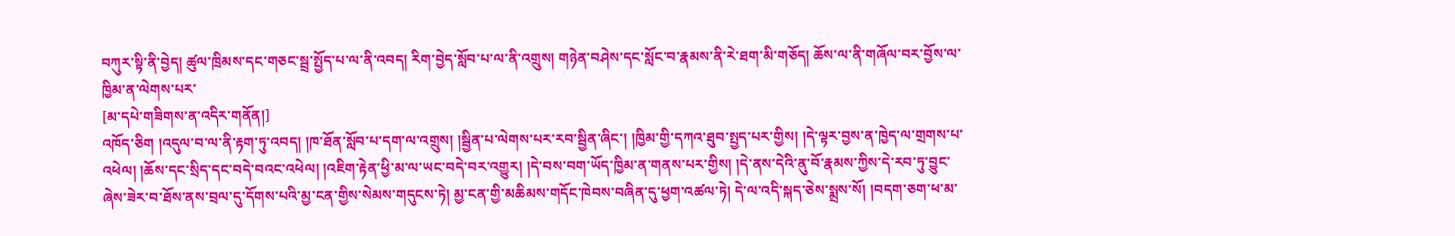བཀུར་སྟི་ནི་བྱེད། ཚུལ་ཁྲིམས་དང་གཅང་སྦྲ་སྤྱོད་པ་ལ་ནི་འབད། རིག་བྱེད་སློབ་པ་ལ་ནི་འགྲུས། གཉེན་བཤེས་དང་སློང་བ་རྣམས་ནི་རེ་ཐག་མི་གཅོད། ཆོས་ལ་ནི་གཞོལ་བར་བྱོས་ལ་ཁྱིམ་ན་ལེགས་པར་
[མ་དཔེ་གཟིགས་ན་འདིར་གནོན།]
འཁོད་ཅིག །འདུལ་བ་ལ་ནི་རྟག་ཏུ་འབད། །ཁ་ཐོན་སློབ་པ་དག་ལ་འགྲུས། །སྦྱིན་པ་ལེགས་པར་རབ་སྦྱིན་ཞིང་། །ཁྱིམ་གྱི་དཀའ་ཐུབ་སྤྱད་པར་གྱིས། །དེ་ལྟར་བྱས་ན་ཁྱེད་ལ་གྲགས་པ་འཕེལ། །ཆོས་དང་སྲིད་དང་བདེ་བའང་འཕེལ། །འཇིག་རྟེན་ཕྱི་མ་ལ་ཡང་བདེ་བར་འགྱུར། །དེ་བས་བག་ཡོད་ཁྱིམ་ན་གནས་པར་གྱིས། །དེ་ནས་དེའི་ནུ་བོ་རྣམས་ཀྱིས་དེ་རབ་ཏུ་བྱུང་ཞེས་ཟེར་བ་ཐོས་ནས་བྲལ་དུ་དོགས་པའི་མྱ་ངན་གྱིས་སེམས་གདུངས་ཏེ། མྱ་ངན་གྱི་མཆིམས་གདོང་ཁེབས་བཞིན་དུ་ཕྱག་འཚལ་ཏེ། དེ་ལ་འདི་སྐད་ཅེས་སྨྲས་སོ། །བདག་ཅག་ཕ་མ་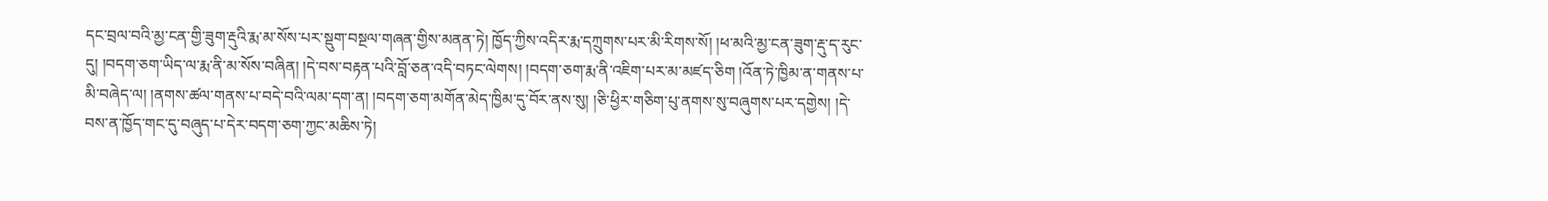དང་བྲལ་བའི་མྱ་ངན་གྱི་ཟུག་རྡུའི་རྨ་མ་སོས་པར་སྡུག་བསྔལ་གཞན་གྱིས་མནན་ཏེ། ཁྱོད་ཀྱིས་འདིར་རྨ་དཀྲུགས་པར་མི་རིགས་སོ། །ཕ་མའི་མྱ་ངན་ཟུག་རྡུ་ད་རུང་དུ། །བདག་ཅག་ཡིད་ལ་རྨ་ནི་མ་སོས་བཞིན། །དེ་བས་བརྟན་པའི་བློ་ཅན་འདི་བཏང་ལེགས། །བདག་ཅག་རྨ་ནི་འཇིག་པར་མ་མཛད་ཅིག །འོན་ཏེ་ཁྱིམ་ན་གནས་པ་མི་བཞེད་ལ། །ནགས་ཚལ་གནས་པ་བདེ་བའི་ལམ་དག་ན། །བདག་ཅག་མགོན་མེད་ཁྱིམ་དུ་བོར་ནས་སུ། །ཅི་ཕྱིར་གཅིག་པུ་ནགས་སུ་བཞུགས་པར་དགྱེས། །དེ་བས་ན་ཁྱོད་གང་དུ་བཞུད་པ་དེར་བདག་ཅག་ཀྱང་མཆིས་ཏེ།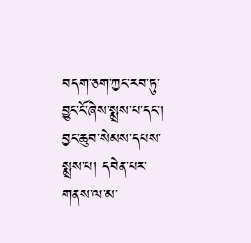བདག་ཅག་ཀྱང་རབ་ཏུ་བྱུང་ངོ་ཞེས་སྨྲས་པ་དང་། བྱང་ཆུབ་སེམས་དཔས་སྨྲས་པ། དབེན་པར་གནས་ལ་མ་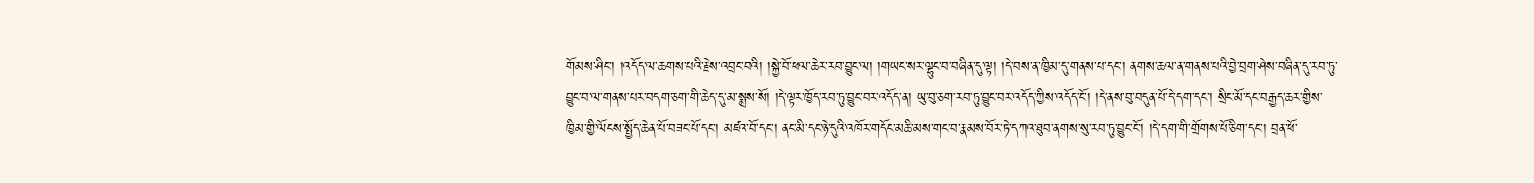གོམས་ཤིང་། །འདོད་ལ་ཆགས་པའི་རྗེས་འབྲང་བའི། །སྐྱེ་བོ་ཕལ་ཆེར་རབ་བྱུང་ལ། །གཡང་སར་ལྷུང་བ་བཞིན་དུ་ལྟ། །དེ་བས་ན་ཁྱིམ་དུ་གནས་པ་དང་། ནགས་ཆལ་ན་གནས་པའི་བྱེ་བྲག་ཤེས་བཞིན་དུ་རབ་ཏུ་བྱུང་བ་ལ་གནས་པར་བདག་ཅག་གི་ཆེད་དུ་མ་སྨྲས་སོ། །དེ་ལྟར་ཁྱོད་རབ་ཏུ་བྱུང་བར་འདོད་ན། ཡུ་བུ་ཅག་རབ་ཏུ་བྱུང་བར་འདོད་ཀྱིས་འདོད་ངོ་། །དེ་ནས་བུ་བདུན་པོ་དེ་དག་དང་། སྲིང་མོ་དང་བརྒྱད་ཆར་གྱིས་ཁྱིམ་གྱི་ལོངས་སྤྱོད་ཆེན་པོ་བཟང་པོ་དང་། མཛའ་བོ་དང་། ནང་མི་དང་ཉེ་དུའི་འཁོར་གདོང་མཆི་མས་གང་བ་རྣམས་བོར་ཏེ་དཀའ་ཐུབ་ནགས་སུ་རབ་ཏུ་བྱུང་ངོ་། །དེ་དག་གི་གྲོགས་པོ་ཅིག་དང་། བྲན་ཕོ་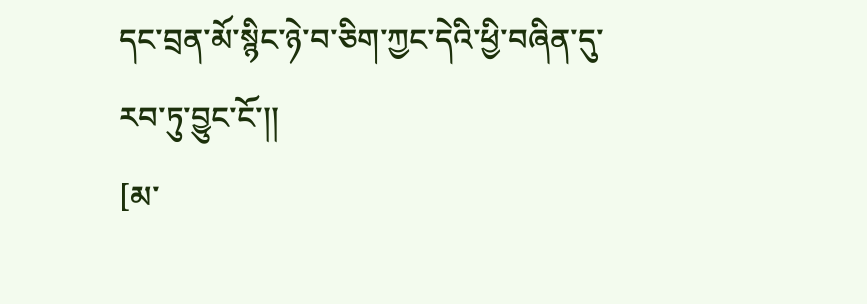དང་བྲན་མོ་སྙིང་ཉེ་བ་ཅིག་ཀྱང་དེའི་ཕྱི་བཞིན་དུ་རབ་ཏུ་བྱུང་ངོ་།།
[མ་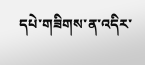དཔེ་གཟིགས་ན་འདིར་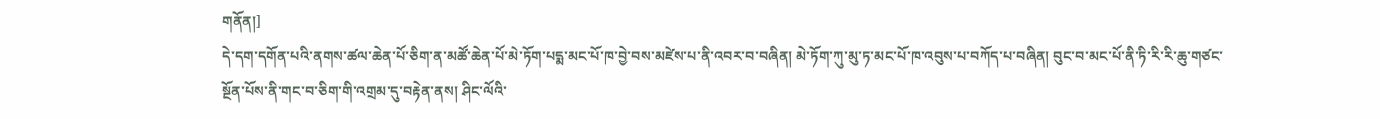གནོན།]
དེ་དག་དགོན་པའི་ནགས་ཚལ་ཆེན་པོ་ཅིག་ན་མཚོ་ཆེན་པོ་མེ་ཏོག་པདྨ་མང་པོ་ཁ་བྱེ་བས་མཛེས་པ་ནི་འབར་བ་བཞིན། མེ་ཏོག་ཀུ་མུ་ཏ་མང་པོ་ཁ་འབུས་པ་བཀོད་པ་བཞིན། བུང་བ་མང་པོ་ནི་ཏི་རི་རི་ཆུ་གཙང་སྔོན་པོས་ནི་གང་བ་ཅིག་གི་འགྲམ་དུ་བརྟེན་ནས། ཤིང་ལོའི་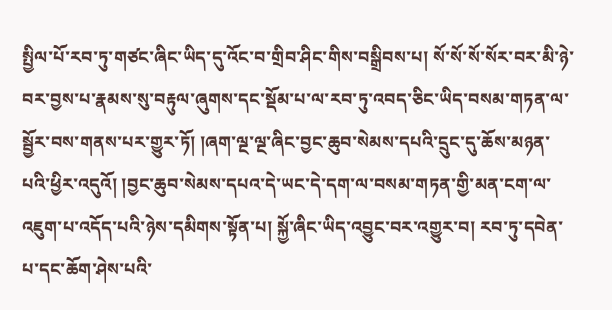སྤྱིལ་པོ་རབ་ཏུ་གཙང་ཞིང་ཡིད་དུ་འོང་བ་གྲིབ་ཤིང་གིས་བསྒྲིབས་པ། སོ་སོ་སོ་སོར་བར་མི་ཉེ་བར་བྱས་པ་རྣམས་སུ་བརྟུལ་ཞུགས་དང་སྡོམ་པ་ལ་རབ་ཏུ་འབད་ཅིང་ཡིད་བསམ་གཏན་ལ་སྦྱོར་བས་གནས་པར་གྱུར་ཏོ། །ཞག་ལྔ་ལྔ་ཞིང་བྱང་ཆུབ་སེམས་དཔའི་དྲུང་དུ་ཆོས་མཉན་པའི་ཕྱིར་འདུའོ། །བྱང་ཆུབ་སེམས་དཔའ་དེ་ཡང་དེ་དག་ལ་བསམ་གཏན་གྱི་མན་ངག་ལ་འཇུག་པ་འདོད་པའི་ཉེས་དམིགས་སྟོན་པ། སྐྱོ་ཞིང་ཡིད་འབྱུང་བར་འགྱུར་བ། རབ་ཏུ་དབེན་པ་དང་ཆོག་ཤེས་པའི་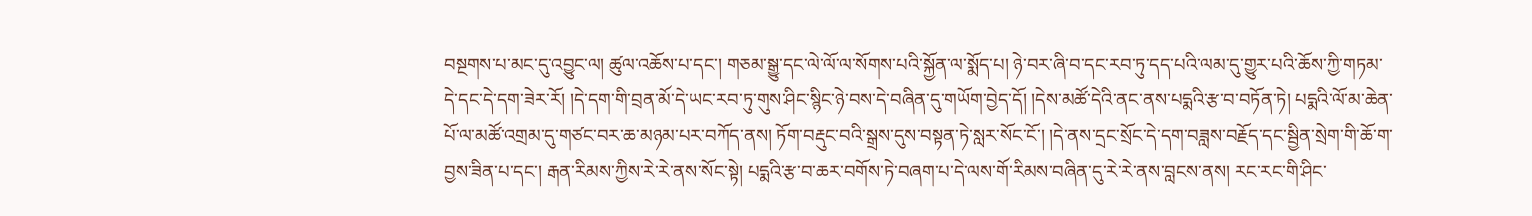བསྔགས་པ་མང་དུ་འབྱུང་ལ། ཚུལ་འཆོས་པ་དང་། གཅམ་སྒྱུ་དང་ལེ་ལོ་ལ་སོགས་པའི་སྐྱོན་ལ་སྨོད་པ། ཉེ་བར་ཞི་བ་དང་རབ་ཏུ་དད་པའི་ལམ་དུ་གྱུར་པའི་ཆོས་ཀྱི་གཏམ་དེ་དང་དེ་དག་ཟེར་རོ། །དེ་དག་གི་བྲན་མོ་དེ་ཡང་རབ་ཏུ་གུས་ཤིང་སྙིང་ཉེ་བས་དེ་བཞིན་དུ་གཡོག་བྱེད་དོ། །དེས་མཚོ་དེའི་ནང་ནས་པདྨའི་རྩ་བ་བཏོན་ཏེ། པདྨའི་ལོ་མ་ཆེན་པོ་ལ་མཚོ་འགྲམ་དུ་གཙང་བར་ཆ་མཉམ་པར་བཀོད་ནས། ཏོག་བརྡུང་བའི་སྒྲས་དུས་བསྟན་ཏེ་སླར་སོང་ངོ་། །དེ་ནས་དྲང་སྲོང་དེ་དག་བཟླས་བརྗོད་དང་སྦྱིན་སྲེག་གི་ཆོ་ག་བྱས་ཟིན་པ་དང་། རྒན་རིམས་ཀྱིས་རེ་རེ་ནས་སོང་སྟེ། པདྨའི་རྩ་བ་ཆར་བགོས་ཏེ་བཞག་པ་དེ་ལས་གོ་རིམས་བཞིན་དུ་རེ་རེ་ནས་བླངས་ནས། རང་རང་གི་ཤིང་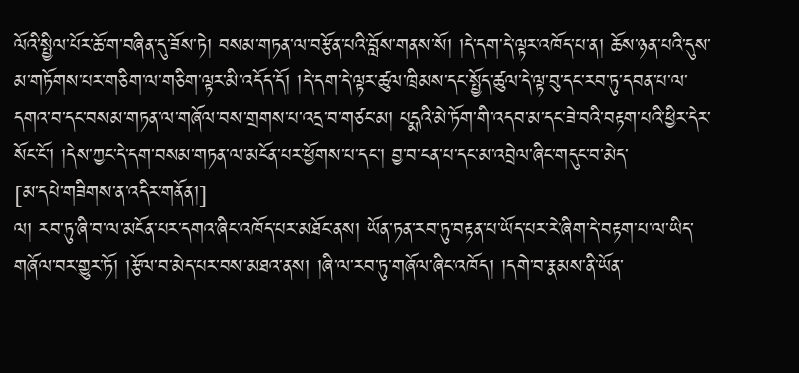ལོའི་སྤྱིལ་པོར་ཆོ་ག་བཞིན་དུ་ཟོས་ཏེ། བསམ་གཏན་ལ་བརྩོན་པའི་བློས་གནས་སོ། །དེ་དག་དེ་ལྟར་འཁོད་པ་ན། ཆོས་ཉན་པའི་དུས་མ་གཏོགས་པར་གཅིག་ལ་གཅིག་ལྟར་མི་འདོད་དོ། །དེ་དག་དེ་ལྟར་ཚུལ་ཁྲིམས་དང་སྤྱོད་ཚུལ་དེ་ལྟ་བུ་དང་རབ་ཏུ་དབན་པ་ལ་དགའ་བ་དང་བསམ་གཏན་ལ་གཞོལ་བས་གྲགས་པ་འདྲ་བ་གཙང་མ། པདྨའི་མེ་ཏོག་གི་འདབ་མ་དང་ཟེ་བའི་བརྟག་པའི་ཕྱིར་དེར་སོང་ངོ་། །དེས་ཀྱང་དེ་དག་བསམ་གཏན་ལ་མངོན་པར་ཕྱོགས་པ་དང་། བྱ་བ་ངན་པ་དང་མ་འབྲེལ་ཞིང་གདུང་བ་མེད་
[མ་དཔེ་གཟིགས་ན་འདིར་གནོན།]
ལ། རབ་ཏུ་ཞི་བ་ལ་མངོན་པར་དགའ་ཞིང་འཁོད་པར་མཐོང་ནས། ཡོན་ཏན་རབ་ཏུ་བརྟན་པ་ཡོད་པར་རེ་ཞིག་དེ་བརྟག་པ་ལ་ཡིད་གཞོལ་བར་གྱུར་ཏོ། །རྩོལ་བ་མེད་པར་བས་མཐའ་ནས། །ཞི་ལ་རབ་ཏུ་གཞོལ་ཞིང་འཁོད། །དགེ་བ་རྣམས་ནི་ཡོན་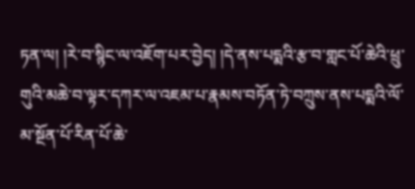ཏན་ལ། །རེ་བ་སྙིང་ལ་འཇོག་པར་བྱེད། །དེ་ནས་པདྨའི་རྩ་བ་གླང་པོ་ཆེའི་ཕྲུ་གུའི་མཆེ་བ་ལྟར་དཀར་ལ་འཇམ་པ་རྣམས་བཏོན་ཏེ་བཀྲུས་ནས་པདྨའི་ལོ་མ་སྔོན་པོ་རིན་པོ་ཆེ་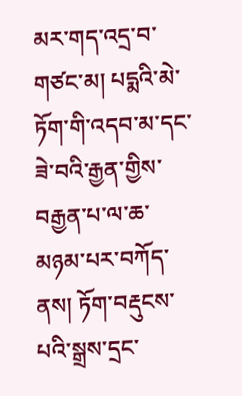མར་གད་འདྲ་བ་གཙང་མ། པདྨའི་མེ་ཏོག་གི་འདབ་མ་དང་ཟེ་བའི་རྒྱན་གྱིས་བརྒྱན་པ་ལ་ཆ་མཉམ་པར་བཀོད་ནས། ཏོག་བརྡུངས་པའི་སྒྲས་དྲང་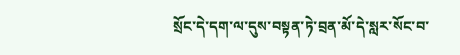སྲོང་དེ་དག་ལ་དུས་བསྟན་ཏེ་བྲན་མོ་དེ་སླར་སོང་བ་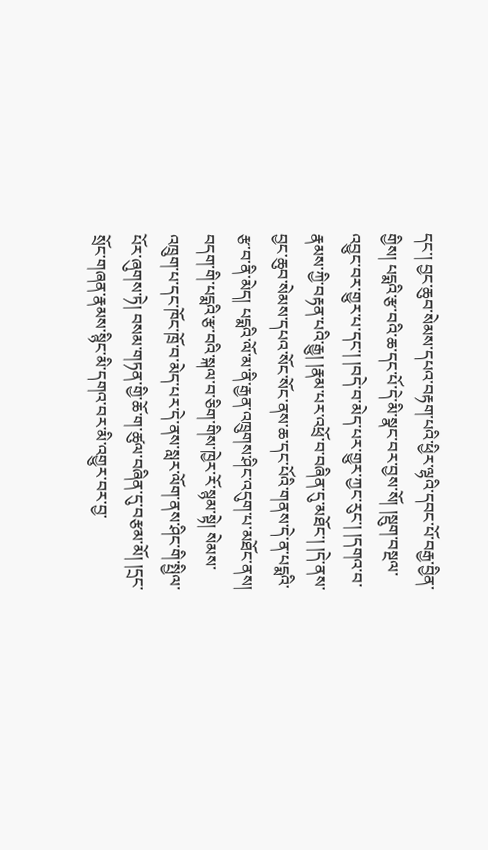དང་། བྱང་ཆུབ་སེམས་དཔའ་བརྟག་པའི་ཕྱིར་ལྷའི་དབང་པོ་བརྒྱ་བྱིན་གྱིས། པདྨའི་རྩ་བའི་ཆ་དང་པོ་དེ་མི་སྣང་བར་བྱས་སོ། །སྡུག་བསྔལ་འབྱུང་བར་གྱུར་པ་དང་། །བདེ་བ་མེད་པར་གྱུར་ཀྱང་རུང་། །དགའ་བ་རྣམས་ཀྱི་བརྟན་པའི་རྒྱུ། །རྣམ་པར་འཕྲོ་བ་བཞིན་དུ་མཐོང་། །དེ་ནས་བྱང་ཆུབ་སེམས་དཔའ་སོང་སོང་ནས་ཆ་དང་པོའི་གནས་དེ་ན་པདྨའི་རྩ་བ་ནི་མེད། པདྨའི་ལོ་མ་ནི་རྒྱན་འཁྲུགས་ཤིང་འདུག་པ་མཐོང་ནས། བདག་གི་པདྨའི་རྩ་བའི་སྐལ་བ་ཅིག་གིས་ཁྱེར་རོ་སྙམ་སྟེ། སེམས་འཁྲུག་པ་དང་ཁོང་ཁྲོ་བ་མེད་པར་དེ་ནས་སླར་ལོག་ནས་ཤིང་གི་སྤྱིལ་པོར་ཞུགས་ཏེ། བསམ་གཏན་གྱི་ཆོ་ག་ཚུལ་བཞིན་དུ་བརྩམ་མོ། །དྲང་སྲོང་གཞན་རྣམས་སྙིང་མི་དགའ་བར་མི་འགྱུར་བར་བྱ་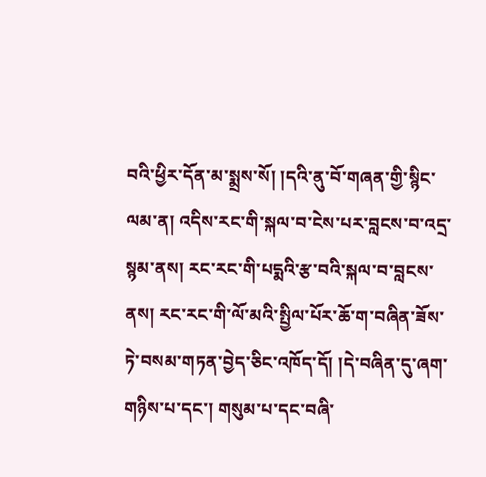བའི་ཕྱིར་དོན་མ་སྨྲས་སོ། །དའི་ནུ་བོ་གཞན་གྱི་སྙིང་ལམ་ན། འདིས་རང་གི་སྐལ་བ་ངེས་པར་བླངས་བ་འདྲ་སྙམ་ནས། རང་རང་གི་པདྨའི་རྩ་བའི་སྐལ་བ་བླངས་ནས། རང་རང་གི་ལོ་མའི་སྤྱིལ་པོར་ཆོ་ག་བཞིན་ཟོས་ཏེ་བསམ་གཏན་བྱེད་ཅིང་འཁོད་དོ། །དེ་བཞིན་དུ་ཞག་གཉིས་པ་དང་། གསུམ་པ་དང་བཞི་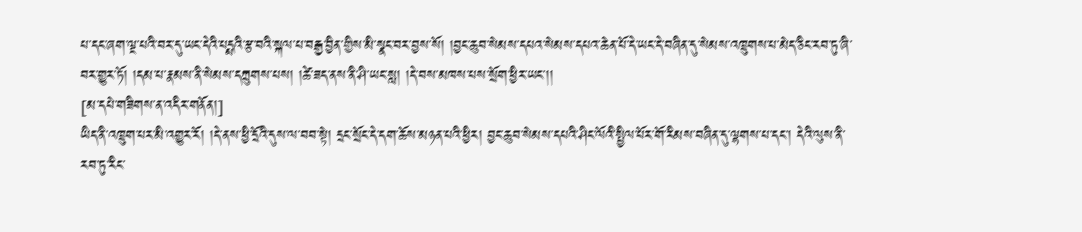པ་དང་ཞག་ལྔ་པའི་བར་དུ་ཡང་དེའི་པདྨའི་རྩ་བའི་སྐལ་པ་བརྒྱ་བྱིན་གྱིས་མི་སྣང་བར་བྱས་སོ། །བྱང་ཆུབ་སེམས་དཔའ་སེམས་དཔའ་ཆེན་པོ་དེ་ཡང་དེ་བཞིན་དུ་སེམས་འཁྲུགས་པ་མེད་ཅིང་རབ་ཏུ་ཞི་བར་གྱུར་ཏོ། །དམ་པ་རྣམས་ནི་སེམས་དཀྲུགས་པས། །ཚེ་ཟད་ནས་ནི་ཤི་ཡང་སླ། །དེ་བས་མཁས་པས་སྲོག་ཕྱིར་ཡང་།།
[མ་དཔེ་གཟིགས་ན་འདིར་གནོན།]
ཡིད་ནི་འཁྲུག་པར་མི་འགྱུར་རོ། །དེ་ནས་ཕྱི་དྲོའི་དུས་ལ་བབ་སྟེ། དྲང་སྲོང་དེ་དག་ཆོས་མཉན་པའི་ཕྱིར། བྱང་ཆུབ་སེམས་དཔའི་ཤིང་ལོའི་སྤྱིལ་པོར་གོ་རིམས་བཞིན་དུ་ལྷགས་པ་དང་། དེའི་ལུས་ནི་རབ་ཏུ་རིང་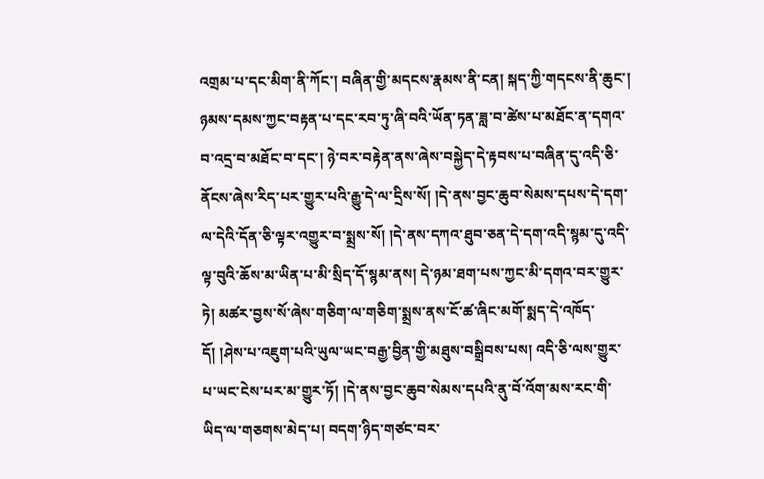འགྲམ་པ་དང་མིག་ནི་ཀོང་། བཞིན་གྱི་མདངས་རྣམས་ནི་ངན། སྐད་ཀྱི་གདངས་ནི་ཆུང་། ཉམས་དམས་ཀྱང་བརྟན་པ་དང་རབ་ཏུ་ཞི་བའི་ཡོན་ཏན་ཟླ་བ་ཚེས་པ་མཐོང་ན་དགའ་བ་འདྲ་བ་མཐོང་བ་དང་། ཉེ་བར་བརྟེན་ནས་ཞེས་བསྐྱེད་དེ་རྟབས་པ་བཞིན་དུ་འདི་ཅི་ནོངས་ཞེས་རིད་པར་གྱུར་པའི་རྒྱུ་དེ་ལ་དྲིས་སོ། །དེ་ནས་བྱང་ཆུབ་སེམས་དཔས་དེ་དག་ལ་དེའི་དོན་ཅི་ལྟར་འགྱུར་བ་སྨྲས་སོ། །དེ་ནས་དཀའ་ཐུབ་ཅན་དེ་དག་འདི་སྙམ་དུ་འདི་ལྟ་བུའི་ཆོས་མ་ཡིན་པ་མི་སྲིད་དོ་སྙམ་ནས། དེ་ཉམ་ཐག་པས་ཀྱང་མི་དགའ་བར་གྱུར་ཏེ། མཚར་བྱས་སོ་ཞེས་གཅིག་ལ་གཅིག་སྨྲས་ནས་ངོ་ཚ་ཞིང་མགོ་སྨད་དེ་འཁོད་དོ། །ཤེས་པ་འཇུག་པའི་ཡུལ་ཡང་བརྒྱ་བྱིན་གྱི་མཐུས་བསྒྲིབས་པས། འདི་ཅི་ལས་གྱུར་པ་ཡང་ངེས་པར་མ་གྱུར་ཏོ། །དེ་ནས་བྱང་ཆུབ་སེམས་དཔའི་ནུ་བོ་འོག་མས་རང་གི་ཡིད་ལ་གཅགས་མེད་པ། བདག་ཉིད་གཙང་བར་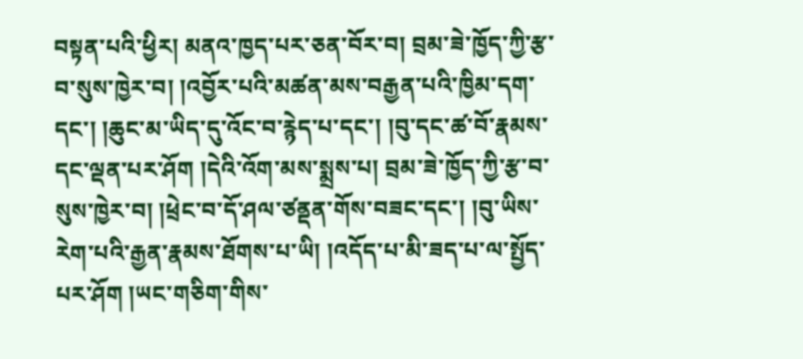བསྟན་པའི་ཕྱིར། མནའ་ཁྱད་པར་ཅན་བོར་བ། བྲམ་ཟེ་ཁྱོད་ཀྱི་རྩ་བ་སུས་ཁྱེར་བ། །འབྱོར་པའི་མཚན་མས་བརྒྱན་པའི་ཁྱིམ་དག་དང་། །ཆུང་མ་ཡིད་དུ་འོང་བ་རྙེད་པ་དང་། །བུ་དང་ཚ་བོ་རྣམས་དང་ལྡན་པར་ཤོག །དེའི་འོག་མས་སྨྲས་པ། བྲམ་ཟེ་ཁྱོད་ཀྱི་རྩ་བ་སུས་ཁྱེར་བ། །ཕྲེང་བ་དོ་ཤལ་ཙནྡན་གོས་བཟང་དང་། །བུ་ཡིས་རེག་པའི་རྒྱན་རྣམས་ཐོགས་པ་ཡི། །འདོད་པ་མི་ཟད་པ་ལ་སྤྱོད་པར་ཤོག །ཡང་གཅིག་གིས་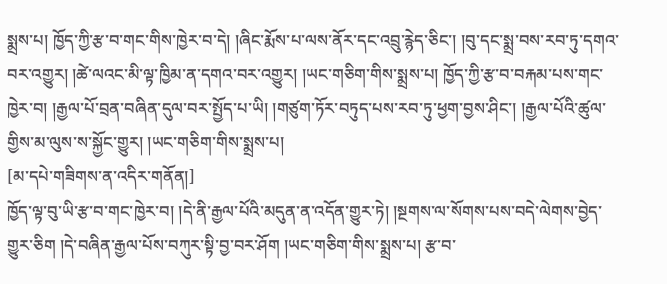སྨྲས་པ། ཁྱོད་ཀྱི་རྩ་བ་གང་གིས་ཁྱེར་བ་དེ། །ཞིང་རྨོས་པ་ལས་ནོར་དང་འབྲུ་རྙེད་ཅིང་། །བུ་དང་སྨྲ་བས་རབ་ཏུ་དགའ་བར་འགྱུར། །ཚེ་ལའང་མི་ལྟ་ཁྱིམ་ན་དགའ་བར་འགྱུར། །ཡང་གཅིག་གིས་སྨྲས་པ། ཁྱོད་ཀྱི་རྩ་བ་བརྐམ་པས་གང་ཁྱེར་བ། །རྒྱལ་པོ་བྲན་བཞིན་དུལ་བར་སྤྱོད་པ་ཡི། །གཙུག་ཏོར་བཏུད་པས་རབ་ཏུ་ཕྱག་བྱས་ཤིང་། །རྒྱལ་པོའི་ཚུལ་གྱིས་མ་ལུས་ས་སྐྱོང་གྱུར། །ཡང་གཅིག་གིས་སྨྲས་པ།
[མ་དཔེ་གཟིགས་ན་འདིར་གནོན།]
ཁྱོད་ལྟ་བུ་ཡི་རྩ་བ་གང་ཁྱེར་བ། །དེ་ནི་རྒྱལ་པོའི་མདུན་ན་འདོན་གྱུར་ཏེ། །སྔགས་ལ་སོགས་པས་བདེ་ལེགས་བྱེད་གྱུར་ཅིག །དེ་བཞིན་རྒྱལ་པོས་བཀུར་སྟི་བྱ་བར་ཤོག །ཡང་གཅིག་གིས་སྨྲས་པ། རྩ་བ་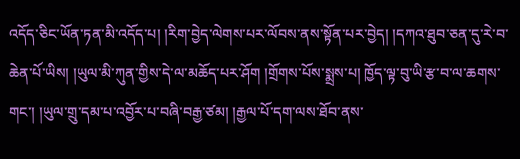འདོད་ཅིང་ཡོན་ཏན་མི་འདོད་པ། །རིག་བྱེད་ལེགས་པར་ལོབས་ནས་སྟོན་པར་བྱེད། །དཀའ་ཐུབ་ཅན་དུ་རེ་བ་ཆེན་པོ་ཡིས། །ཡུལ་མི་ཀུན་གྱིས་དེ་ལ་མཆོད་པར་ཤོག །གྲོགས་པོས་སྨྲས་པ། ཁྱོད་ལྟ་བུ་ཡི་རྩ་བ་ལ་ཆགས་གང་། །ཡུལ་གྲུ་དམ་པ་འབྱོར་པ་བཞི་བརྒྱ་ཙམ། །རྒྱལ་པོ་དག་ལས་ཐོབ་ནས་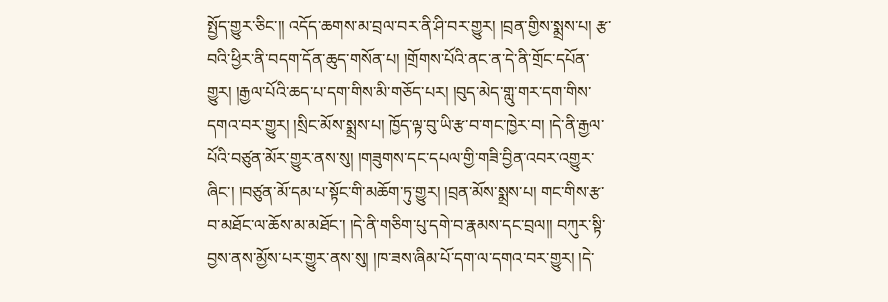སྤྱོད་གྱུར་ཅིང་།། འདོད་ཆགས་མ་བྲལ་བར་ནི་ཤི་བར་གྱུར། །བྲན་གྱིས་སྨྲས་པ། རྩ་བའི་ཕྱིར་ནི་བདག་དོན་ཆུད་གསོན་པ། །གྲོགས་པོའི་ནང་ན་དེ་ནི་གྲོང་དཔོན་གྱུར། །རྒྱལ་པོའི་ཆད་པ་དག་གིས་མི་གཅོད་པར། །བུད་མེད་གླུ་གར་དག་གིས་དགའ་བར་གྱུར། །སྲིང་མོས་སྨྲས་པ། ཁྱོད་ལྟ་བུ་ཡི་རྩ་བ་གང་ཁྱེར་བ། །དེ་ནི་རྒྱལ་པོའི་བཙུན་མོར་གྱུར་ནས་སུ། །གཟུགས་དང་དཔལ་གྱི་གཟི་བྱིན་འབར་འགྱུར་ཞིང་། །བཙུན་མོ་དམ་པ་སྟོང་གི་མཆོག་ཏུ་གྱུར། །བྲན་མོས་སྨྲས་པ། གང་གིས་རྩ་བ་མཐོང་ལ་ཆོས་མ་མཐོང་། །དེ་ནི་གཅིག་པུ་དགེ་བ་རྣམས་དང་བྲལ།། བཀུར་སྟི་བྱས་ནས་མྱོས་པར་གྱུར་ནས་སུ། །ཁ་ཟས་ཞིམ་པོ་དག་ལ་དགའ་བར་གྱུར། །དེ་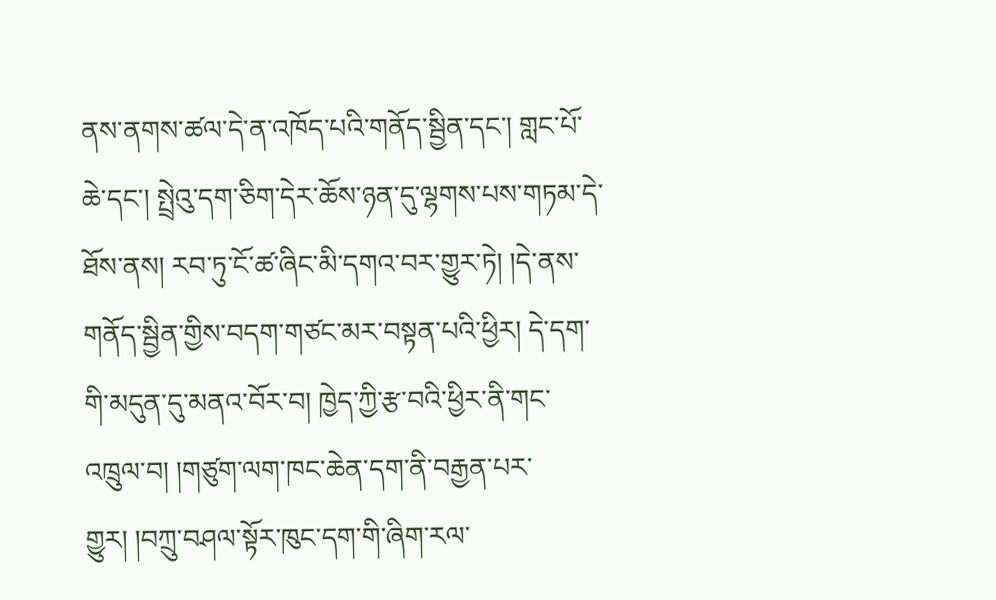ནས་ནགས་ཚལ་དེ་ན་འཁོད་པའི་གནོད་སྦྱིན་དང་། གླང་པོ་ཆེ་དང་། སྤྲེའུ་དག་ཅིག་དེར་ཆོས་ཉན་དུ་ལྷགས་པས་གཏམ་དེ་ཐོས་ནས། རབ་ཏུ་ངོ་ཚ་ཞིང་མི་དགའ་བར་གྱུར་ཏེ། །དེ་ནས་གནོད་སྦྱིན་གྱིས་བདག་གཙང་མར་བསྟན་པའི་ཕྱིར། དེ་དག་གི་མདུན་དུ་མནའ་བོར་བ། ཁྱེད་ཀྱི་རྩ་བའི་ཕྱིར་ནི་གང་འཁྲུལ་བ། །གཙུག་ལག་ཁང་ཆེན་དག་ནི་བརྒྱན་པར་གྱུར། །བཀྲུ་བཤལ་སྟོར་ཁུང་དག་གི་ཞིག་རལ་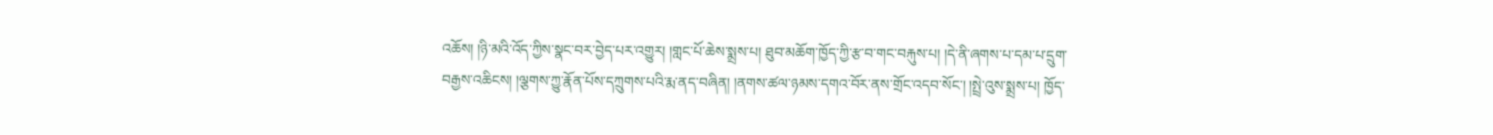འཆོས། །ཉི་མའི་འོད་ཀྱིས་སྣང་བར་བྱེད་པར་འགྱུར། །གླང་པོ་ཆེས་སྨྲས་པ། ཐུབ་མཆོག་ཁྱོད་ཀྱི་རྩ་བ་གང་བརྐུས་པ། །དེ་ནི་ཞགས་པ་དམ་པ་དྲུག་བརྒྱས་འཆིངས། །ལྕགས་ཀྱུ་རྣོན་པོས་དཀྲུགས་པའི་རྨ་ནད་བཞིན། །ནགས་ཚལ་ཉམས་དགའ་བོར་ནས་གྲོང་འདབ་སོང་། །སྤྲེ་འུས་སྨྲས་པ། ཁྱོད་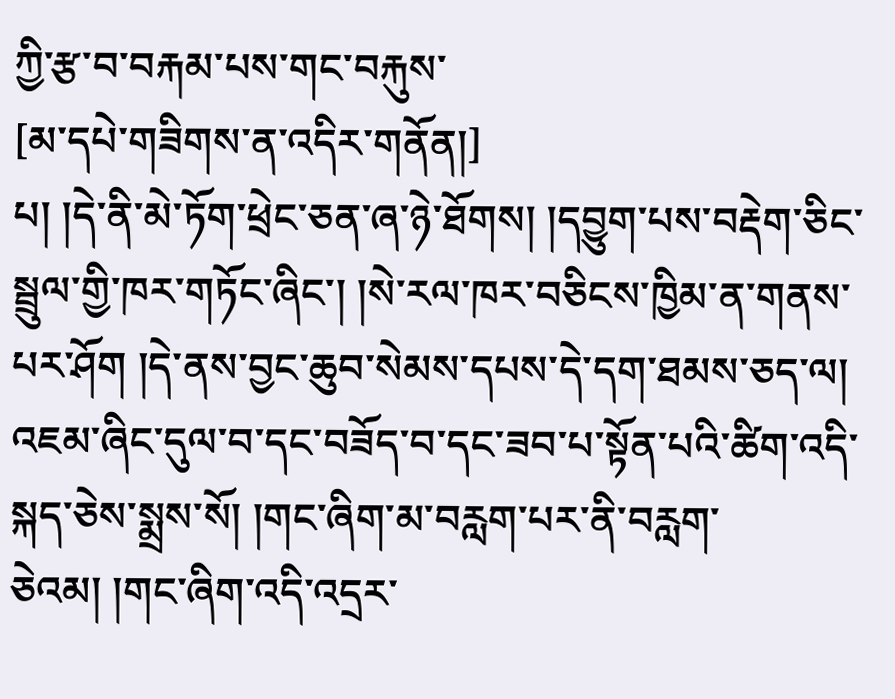ཀྱི་རྩ་བ་བརྐམ་པས་གང་བརྐུས་
[མ་དཔེ་གཟིགས་ན་འདིར་གནོན།]
པ། །དེ་ནི་མེ་ཏོག་ཕྲེང་ཅན་ཞ་ཉེ་ཐོགས། །དབྱུག་པས་བརྡེག་ཅིང་སྦྲུལ་གྱི་ཁར་གཏོང་ཞིང་། །སེ་རལ་ཁར་བཅིངས་ཁྱིམ་ན་གནས་པར་ཤོག །དེ་ནས་བྱང་ཆུབ་སེམས་དཔས་དེ་དག་ཐམས་ཅད་ལ། འཇམ་ཞིང་དུལ་བ་དང་བཟོད་བ་དང་ཟབ་པ་སྟོན་པའི་ཚིག་འདི་སྐད་ཅེས་སྨྲས་སོ། །གང་ཞིག་མ་བརླག་པར་ནི་བརླག་ཅེའམ། །གང་ཞིག་འདི་འདྲར་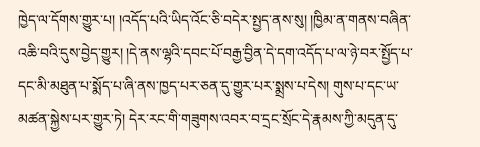ཁྱེད་ལ་དོགས་གྱུར་པ། །འདོད་པའི་ཡིད་འོང་ཅི་བདེར་སྤྱད་ནས་སུ། །ཁྱིམ་ན་གནས་བཞིན་འཆི་བའི་དུས་བྱེད་གྱུར། །དེ་ནས་ལྷའི་དབང་པོ་བརྒྱ་བྱིན་དེ་དག་འདོད་པ་ལ་ཉེ་བར་སྤྱོད་པ་དང་མི་མཐུན་པ་སྨོད་པ་ཞི་ནས་ཁྱད་པར་ཅན་དུ་གྱུར་པར་སྨྲས་པ་དེས། གུས་པ་དང་ཡ་མཚན་སྐྱེས་པར་གྱུར་ཏེ། དེར་རང་གི་གཟུགས་འབར་བ་དྲང་སྲོང་དེ་རྣམས་ཀྱི་མདུན་དུ་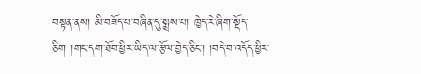བསྟན་ནས། མི་བཟོད་པ་བཞིན་དུ་སྨྲས་པ། ཁྱེད་རེ་ཞིག་སྡོད་ཅིག །གང་དག་ཐོབ་ཕྱིར་ཡིད་ལ་རྩོལ་བྱེད་ཅིང་། །བདེ་བ་འདོད་ཕྱིར་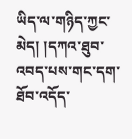ཡིད་ལ་གཉིད་ཀྱང་མེད། །དཀའ་ཐུབ་འབད་པས་གང་དག་ཐོབ་འདོད་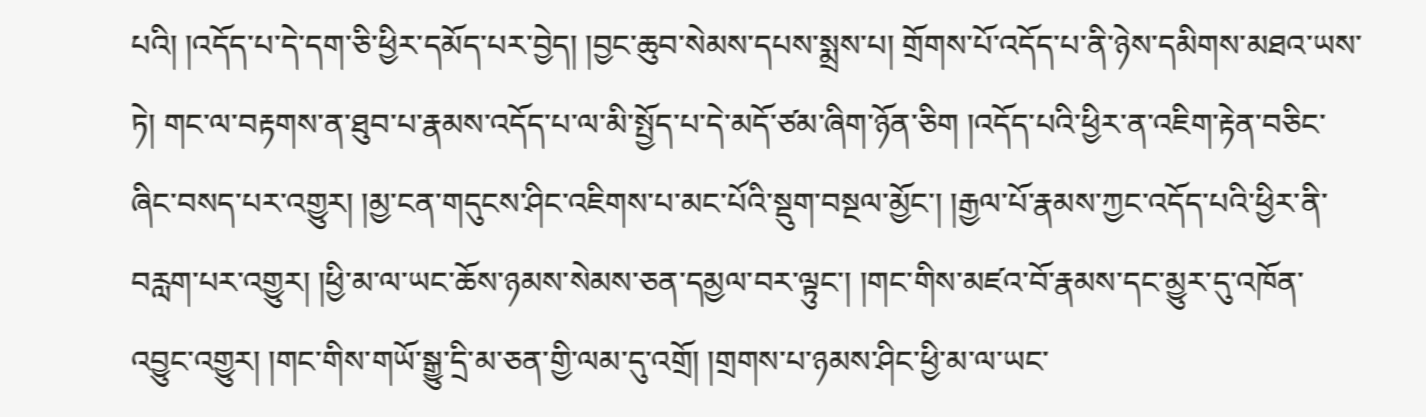པའི། །འདོད་པ་དེ་དག་ཅི་ཕྱིར་དམོད་པར་བྱེད། །བྱང་ཆུབ་སེམས་དཔས་སྨྲས་པ། གྲོགས་པོ་འདོད་པ་ནི་ཉེས་དམིགས་མཐའ་ཡས་ཏེ། གང་ལ་བརྟགས་ན་ཐུབ་པ་རྣམས་འདོད་པ་ལ་མི་སྤྱོད་པ་དེ་མདོ་ཙམ་ཞིག་ཉོན་ཅིག །འདོད་པའི་ཕྱིར་ན་འཇིག་རྟེན་བཅིང་ཞིང་བསད་པར་འགྱུར། །མྱ་ངན་གདུངས་ཤིང་འཇིགས་པ་མང་པོའི་སྡུག་བསྔལ་མྱོང་། །རྒྱལ་པོ་རྣམས་ཀྱང་འདོད་པའི་ཕྱིར་ནི་བརླག་པར་འགྱུར། །ཕྱི་མ་ལ་ཡང་ཆོས་ཉམས་སེམས་ཅན་དམྱལ་བར་ལྟུང་། །གང་གིས་མཛའ་བོ་རྣམས་དང་མྱུར་དུ་འཁོན་འབྱུང་འགྱུར། །གང་གིས་གཡོ་སྒྱུ་དྲི་མ་ཅན་གྱི་ལམ་དུ་འགྲོ། །གྲགས་པ་ཉམས་ཤིང་ཕྱི་མ་ལ་ཡང་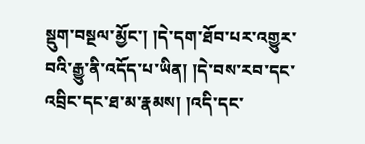སྡུག་བསྔལ་མྱོང་། །དེ་དག་ཐོབ་པར་འགྱུར་བའི་རྒྱུ་ནི་འདོད་པ་ཡིན། །དེ་བས་རབ་དང་འབྲིང་དང་ཐ་མ་རྣམས། །འདི་དང་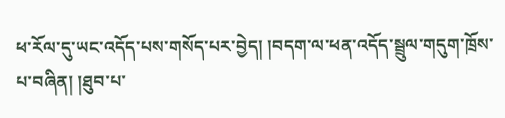ཕ་རོལ་དུ་ཡང་འདོད་པས་གསོད་པར་བྱེད། །བདག་ལ་ཕན་འདོད་སྦྲུལ་གདུག་ཁྲོས་པ་བཞིན། །ཐུབ་པ་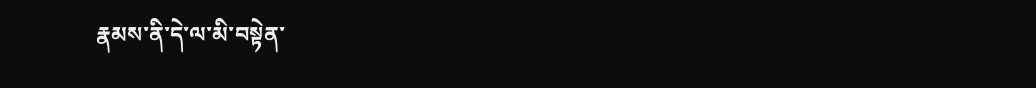རྣམས་ནི་དེ་ལ་མི་བསྟེན་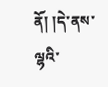ནོ། །དེ་ནས་ལྷའི་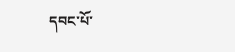དབང་པོ་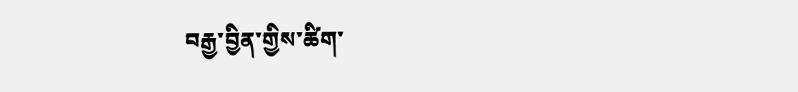བརྒྱ་བྱིན་གྱིས་ཚིག་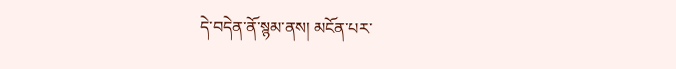དེ་བདེན་ནོ་སྙམ་ནས། མངོན་པར་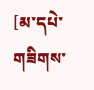[མ་དཔེ་གཟིགས་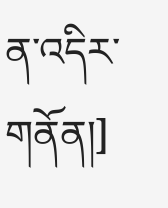ན་འདིར་གནོན།]